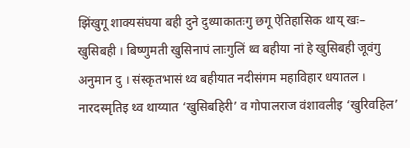झिंखुगू शाक्यसंघया बही दुने दुथ्याकातःगु छगू ऐतिहासिक थाय् खः– खुसिबही । बिष्णुमती खुसिनापं लाःगुलिं थ्व बहीया नां हे खुसिबही जूवंगु अनुमान दु । संस्कृतभासं थ्व बहीयात नदीसंगम महाविहार धयातल । नारदस्मृतिइ थ्व थाय्यात ‘खुसिबहिरी’ व गोपालराज वंशावलीइ ‘खुरिवहिल’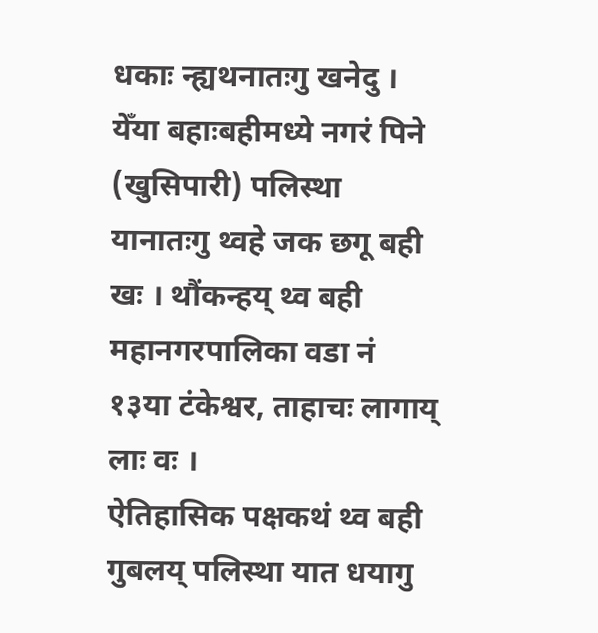धकाः न्ह्यथनातःगु खनेदु । येँया बहाःबहीमध्ये नगरं पिने (खुसिपारी) पलिस्था यानातःगु थ्वहे जक छगू बही खः । थौंकन्हय् थ्व बही महानगरपालिका वडा नं १३या टंकेश्वर, ताहाचः लागाय् लाः वः ।
ऐतिहासिक पक्षकथं थ्व बही गुबलय् पलिस्था यात धयागु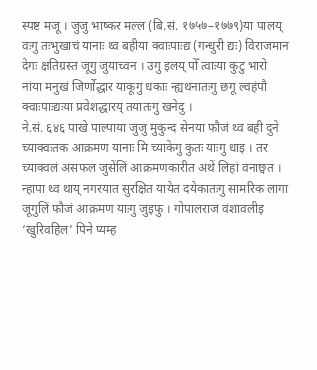स्पष्ट मजू । जुजु भाष्कर मल्ल (बि.सं. १७५७–१७७९)या पालय् वःगु तःभुखाचं यानाः थ्व बहीया क्वाःपाःद्य (गन्धुरी द्यः) विराजमान देगः क्षतिग्रस्त जूगु जुयाच्वन । उगु इलय् पोँ त्वाःया कुटु भारो नांया मनुखं जिर्णोद्धार याकूगु धकाः न्ह्यथनातःगु छगू ल्वहंपौ क्वाःपाःद्यःया प्रवेशद्धारय् तयातःगु खनेदु ।
ने.सं. ६४६ पाखे पाल्पाया जुजु मुकुन्द सेनया फौजं थ्व बही दुने च्याक्वःतक आक्रमण यानाः मि च्याकेगु कुतः याःगु धाइ । तर च्याक्वलं असफल जुसेंलिं आक्रमणकारीत अथें लिहां वनाछ्वत । न्हापा थ्व थाय् नगरयात सुरक्षित यायेत दयेकातःगु सामरिक लागा जूगुलिं फौजं आक्रमण याःगु जुइफु । गोपालराज वंशावलीइ ‘खुरिवहिल’ पिने प्यम्ह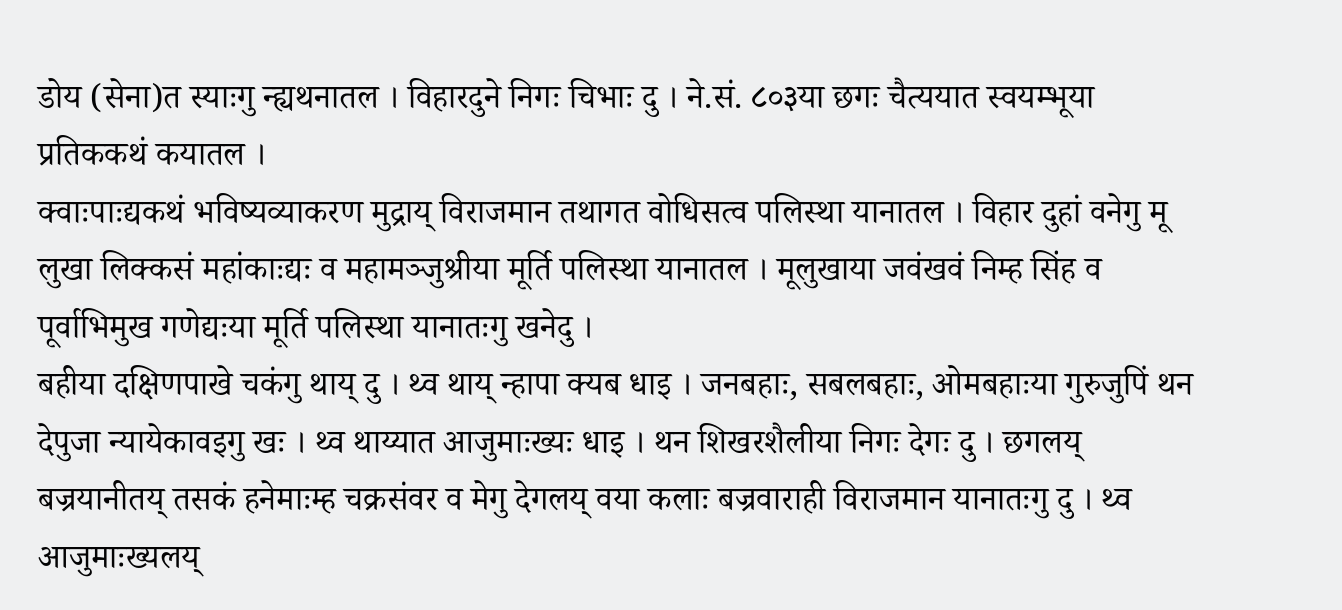डोय (सेना)त स्याःगु न्ह्यथनातल । विहारदुने निगः चिभाः दु । ने.सं. ८०३या छगः चैत्ययात स्वयम्भूया प्रतिककथं कयातल ।
क्वाःपाःद्यकथं भविष्यव्याकरण मुद्राय् विराजमान तथागत वोधिसत्व पलिस्था यानातल । विहार दुहां वनेगु मू लुखा लिक्कसं महांकाःद्यः व महामञ्जुश्रीया मूर्ति पलिस्था यानातल । मूलुखाया जवंखवं निम्ह सिंह व पूर्वाभिमुख गणेद्यःया मूर्ति पलिस्था यानातःगु खनेदु ।
बहीया दक्षिणपाखे चकंगु थाय् दु । थ्व थाय् न्हापा क्यब धाइ । जनबहाः, सबलबहाः, ओमबहाःया गुरुजुपिं थन देपुजा न्यायेकावइगु खः । थ्व थाय्यात आजुमाःख्यः धाइ । थन शिखरशैलीया निगः देगः दु । छगलय् बज्रयानीतय् तसकं हनेमाःम्ह चक्रसंवर व मेगु देगलय् वया कलाः बज्रवाराही विराजमान यानातःगु दु । थ्व आजुमाःख्यलय्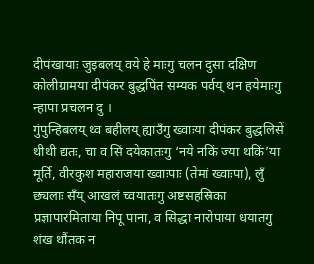दीपंखायाः जुइबलय् वये हे माःगु चलन दुसा दक्षिण कोलीग्रामया दीपंकर बुद्धपिंत सम्यक पर्वय् थन हयेमाःगु न्हापा प्रचलन दु ।
गुंपुन्हिबलय् थ्व बहीलय् ह्याउँगु ख्वाःया दीपंकर बुद्धलिसें थीथी द्यतः, चा व सिं दयेकातःगु ‘नये नकिं ज्या थकिं’या मूर्ति, वीरकुश महाराजया ख्वाःपाः (तेमां ख्वाःपा), लुँ छ्यलाः सँय् आखलं च्वयातःगु अष्टसहस्रिका प्रज्ञापारमिताया निपू पाना, व सिद्धा नारोपाया धयातगु शंख थौंतक न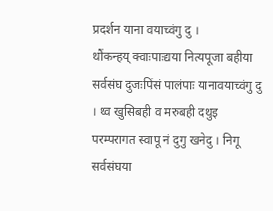प्रदर्शन याना वयाच्वंगु दु ।
थौंकन्हय् क्वाःपाःद्यया नित्यपूजा बहीया सर्वसंघ दुजःपिंसं पालंपाः यानावयाच्वंगु दु । थ्व खुसिबही व मरुबही दथुइ परम्परागत स्वापू नं दुगु खनेदु । निगू सर्वसंघया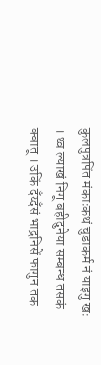कुलपुत्रपिंत मंकाःकथं चुडाकर्म नं याइगु खः । थ्व ल्याखं निगू बहीदुनेया सम्बन्ध तसकं क्वातू । उकिं दँय्दँसं भाद्रनिसें फागुन तक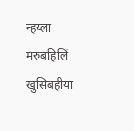न्हय्ला मरुबहिलिं खुसिबहीया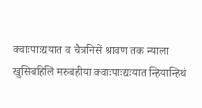क्वाःपाःद्ययात व चैत्रनिसें श्रावण तक न्याला खुसिबहिलिं मरुबहीया क्वाःपाःद्यःयात न्हियान्हिथं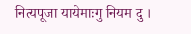नित्यपूजा यायेमाःगु नियम दु ।